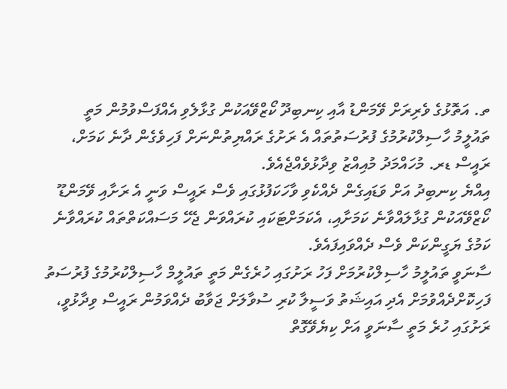ތ. އަތޮޅުގެ ވެރިރަށް ވޭމަންޑު އާއި ކިނބިދޫ ކޯޒްވޭއަކުން ގުޅާލެވި އެއްފަސްވުމުން މަތީ ތައުލީމު ހާސިލްކުރުމުގެ ފުރުސަތުތައް އެ ރަށުގެ ރައްޔިތުންނަށް ފަހިވެގެން ދާނެ ކަމަށް، ރައީސް ޑރ. މުހައްމަދު މުއިއްޒު ވިދާޅުވެއްޖެއެވެ.
އިއްޔެ ކިނބިދު އަށް ވަޑައިގެން ދެއްކެވި ވާހަކަފުޅުގައި ވެސް ރައީސް ވަނީ އެ ރަށާއި ވޭމަންޑޫ ކޯޒްވޭއަކުން ގުޅާލައްވާނެ ކަމަށާއި، އެކަމަށްޓަކައި ކުރައްވަން ޖެހޭ މަސައްކަތްތައް ކުރައްވާނެ ކަމުގެ ޔަގީންކަން ވެސް ދެއްވައިފައެވެ.
ސާނަވީ ތައުލީމު ހާސިލްކުރުމަށް ފަހު ރަށުގައި ހުރެގެން މަތީ ތައުލީމް ހާސިލްކުރުމުގެ ފުރުސަތު ފަހިކޮށްދެއްވުމަށް އެދި އައިޝަތު ވަސީލާ ކުރި ސުވާލަށް ޖަވާބު ދެއްވަމުން ރައީސް ވިދާޅުވީ، ރަށުގައި ހުރެ މަތީ ސާނަވީ އަށް ކިޔެވޭގޮތް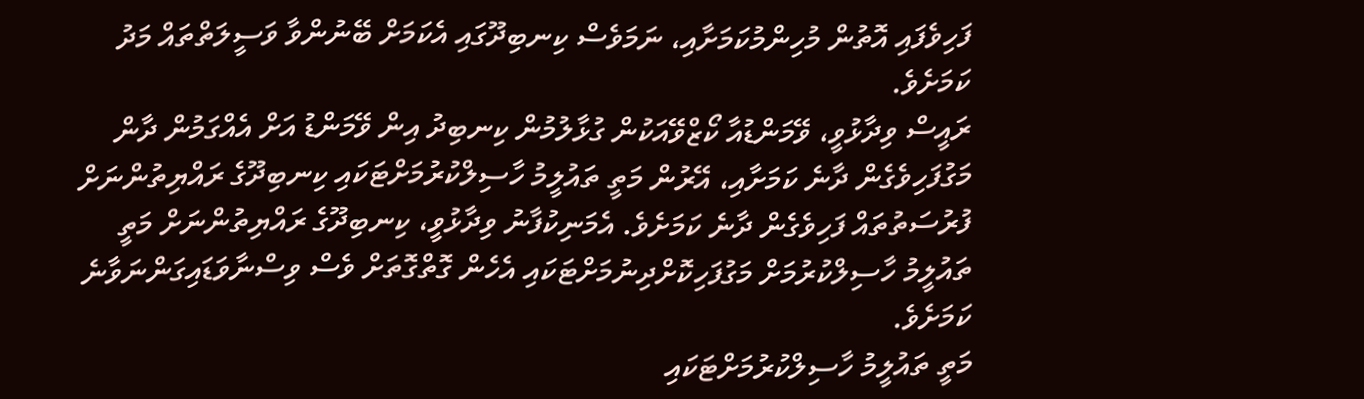ފަހިވެފައި އޮތުން މުހިންމުކަމަށާއި، ނަމަވެސް ކިނބިދޫގައި އެކަމަށް ބޭނުންވާ ވަސީލަތްތައް މަދު ކަމަށެވެ.
ރައީސް ވިދާޅުވީ، ވޭމަންޑުއާ ކޯޒްވޭއަކުން ގުޅާލުމުން ކިނބިދު އިން ވޭމަންޑު އަށް އެއްގަމުން ދާން މަގުފަހިވެގެން ދާނެ ކަމަށާއި، އޭރުން މަތީ ތައުލީމު ހާސިލްކުރުމަށްޓަކައި ކިނބިދޫގެ ރައްޔިތުންނަށް ފުރުސަތުތައް ފަހިވެގެން ދާނެ ކަމަށެވެ. އެމަނިކުފާނު ވިދާޅުވީ، ކިނބިދޫގެ ރައްޔިތުންނަށް މަތީ ތައުލީމު ހާސިލްކުރުމަށް މަގުފަހިކޮށްދިނުމަށްޓަކައި އެހެން ގޮތްގޮތަށް ވެސް ވިސްނާވަޑައިގަންނަވާނެ ކަމަށެވެ.
މަތީ ތައުލީމު ހާސިލްކުރުމަށްޓަކައި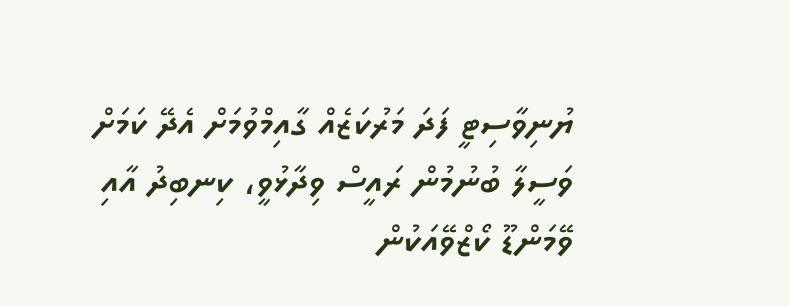ޔުނިވާސިޓީ ފަދަ މަރުކަޒެއް ގާއިމްވުމަށް އެދޭ ކަމަށް ވަސީލާ ބުނުމުން ރައީސް ވިދާޅުވީ، ކިނބިދު އާއި ވޭމަންޑޫ ކޯޒްވޭއަކުން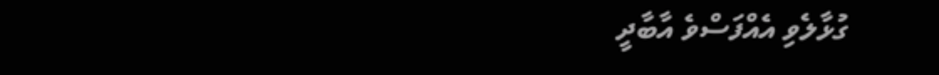ގުޅާލެވި އެއްފަސްވެ އާބާދީ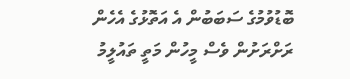ބޮޑުވުމުގެ ސަބަބުން އެ އަތޮޅުގެ އެހެން ރަށްރަށުން ވެސް މީހުން މަތީ ތައުލީމު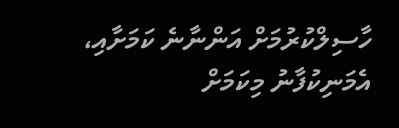ހާސިލްކުރުމަށް އަންނާނެ ކަމަށާއި، އެމަނިކުފާނު މިކަމަށް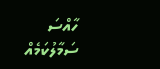ހާއްސަ ސަމާލުކަމެއް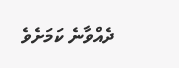ދެއްވާނެ ކަމަށެވެ